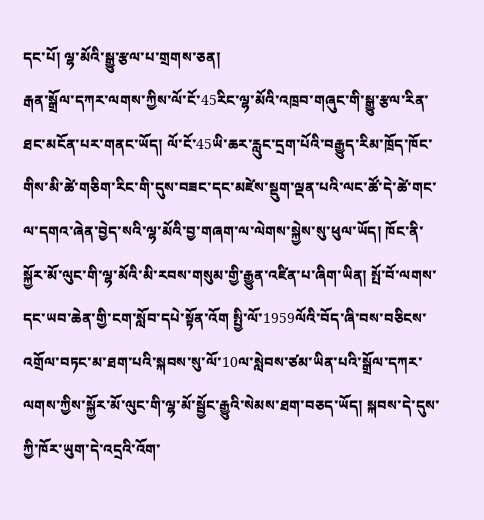དང་པོ། ལྷ་མོའི་སྒྱུ་རྩལ་པ་གྲགས་ཅན།
རྒན་སྒྲོལ་དཀར་ལགས་ཀྱིས་ལོ་ངོ་45རིང་ལྷ་མོའི་འཁྲབ་གཞུང་གི་སྒྱུ་རྩལ་རིན་ཐང་མངོན་པར་གནང་ཡོད། ལོ་ངོ་45ཡི་ཆར་རླུང་དྲག་པོའི་བརྒྱུད་རིམ་ཁྲོད་ཁོང་གིས་མི་ཚེ་གཅིག་རིང་གི་དུས་བཟང་དང་མཛེས་སྡུག་ལྡན་པའི་ལང་ཚོ་དེ་ཚེ་གང་ལ་དགའ་ཞེན་བྱེད་སའི་ལྷ་མོའི་བྱ་གཞག་ལ་ལེགས་སྐྱེས་སུ་ཕུལ་ཡོད། ཁོང་ནི་སྐྱོར་མོ་ལུང་གི་ལྷ་མོའི་མི་རབས་གསུམ་གྱི་རྒྱུན་འཛིན་པ་ཞིག་ཡིན། སྤོ་བོ་ལགས་དང་ཡབ་ཆེན་གྱི་ངག་སློབ་དཔེ་སྟོན་འོག སྤྱི་ལོ་1959ལོའི་བོད་ཞི་བས་བཅིངས་འགྲོལ་བཏང་མ་ཐག་པའི་སྐབས་སུ་ལོ་10ལ་སླེབས་ཙམ་ཡིན་པའི་སྒྲོལ་དཀར་ལགས་ཀྱིས་སྐྱོར་མོ་ལུང་གི་ལྷ་མོ་སྦྱོང་རྒྱུའི་སེམས་ཐག་བཅད་ཡོད། སྐབས་དེ་དུས་ཀྱི་ཁོར་ཡུག་དེ་འདྲའི་འོག་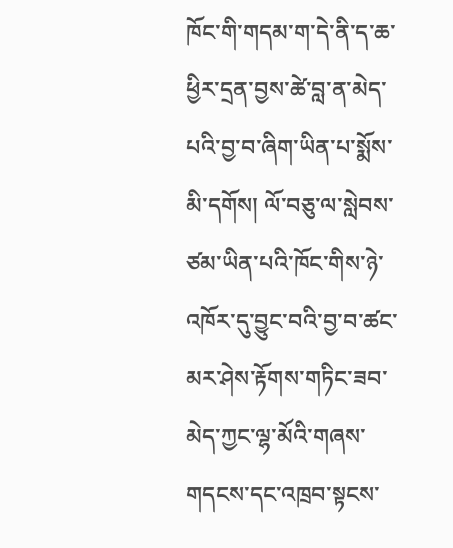ཁོང་གི་གདམ་ག་དེ་ནི་ད་ཆ་ཕྱིར་དྲན་བྱས་ཚེ་བླ་ན་མེད་པའི་བྱ་བ་ཞིག་ཡིན་པ་སྨོས་མི་དགོས། ལོ་བཅུ་ལ་སླེབས་ཙམ་ཡིན་པའི་ཁོང་གིས་ཉེ་འཁོར་དུ་བྱུང་བའི་བྱ་བ་ཚང་མར་ཤེས་རྟོགས་གཏིང་ཟབ་མེད་ཀྱང་ལྷ་མོའི་གཞས་གདངས་དང་འཁྲབ་སྟངས་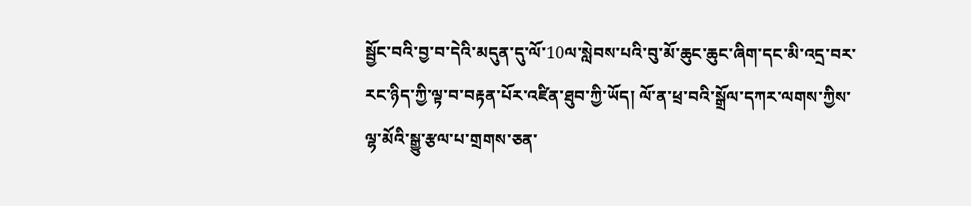སྦྱོང་བའི་བྱ་བ་དེའི་མདུན་དུ་ལོ་10ལ་སླེབས་པའི་བུ་མོ་ཆུང་ཆུང་ཞིག་དང་མི་འདྲ་བར་རང་ཉིད་ཀྱི་ལྟ་བ་བརྟན་པོར་འཛིན་ཐུབ་ཀྱི་ཡོད། ལོ་ན་ཕྲ་བའི་སྒྲོལ་དཀར་ལགས་ཀྱིས་ལྷ་མོའི་སྒྱུ་རྩལ་པ་གྲགས་ཅན་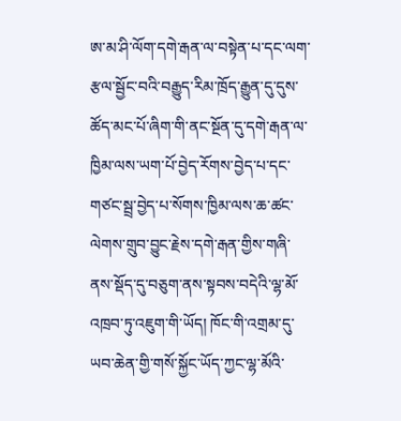ཨ་མ་ཤི་ལོག་དགེ་རྒན་ལ་བསྟེན་པ་དང་ལག་རྩལ་སྦྱོང་བའི་བརྒྱུད་རིམ་ཁྲོད་རྒྱུན་དུ་དུས་ཚོད་མང་པོ་ཞིག་གི་ནང་སྔོན་དུ་དགེ་རྒན་ལ་ཁྱིམ་ལས་ཡག་པོ་བྱེད་རོགས་བྱེད་པ་དང་གཙང་སྦྲ་བྱེད་པ་སོགས་ཁྱིམ་ལས་ཆ་ཚང་ལེགས་གྲུབ་བྱུང་རྗེས་དགེ་རྒན་གྱིས་གཞི་ནས་སྡོད་དུ་བཅུག་ནས་སྟབས་བདེའི་ལྷ་མོ་འཁྲབ་ཏུ་འཇུག་གི་ཡོད། ཁོང་གི་འགྲམ་དུ་ཡབ་ཆེན་གྱི་གསོ་སྐྱོང་ཡོད་ཀྱང་ལྷ་མོའི་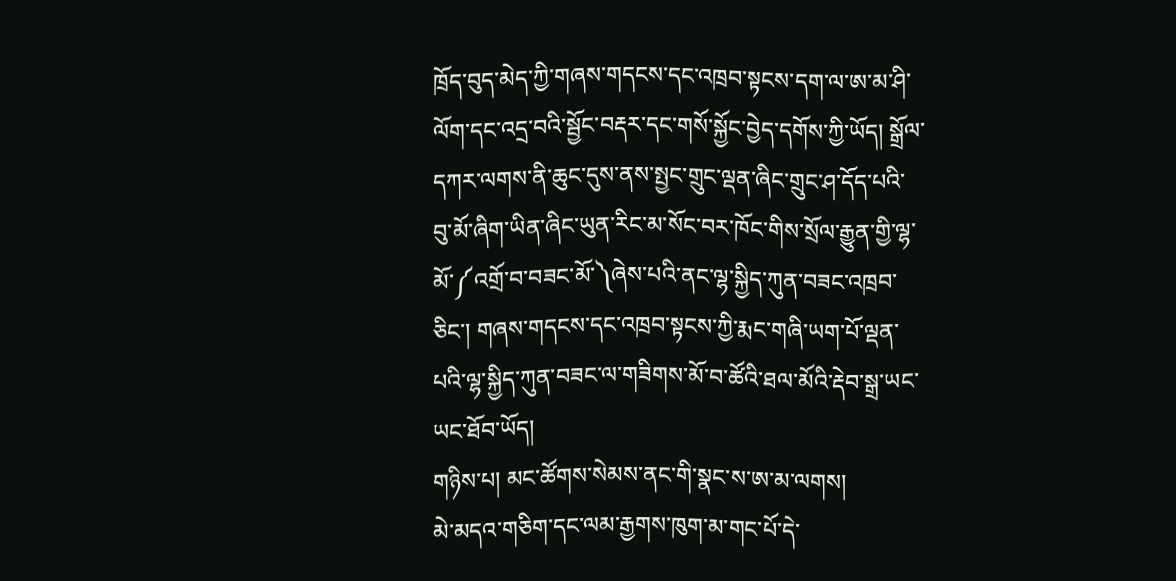ཁྲོད་བུད་མེད་ཀྱི་གཞས་གདངས་དང་འཁྲབ་སྟངས་དག་ལ་ཨ་མ་ཤི་ལོག་དང་འདྲ་བའི་སྦྱོང་བརྡར་དང་གསོ་སྐྱོང་བྱེད་དགོས་ཀྱི་ཡོད། སྒྲོལ་དཀར་ལགས་ནི་ཆུང་དུས་ནས་སྤྱང་གྲུང་ལྡན་ཞིང་གྲུང་ཤ་དོད་པའི་བུ་མོ་ཞིག་ཡིན་ཞིང་ཡུན་རིང་མ་སོང་བར་ཁོང་གིས་སྲོལ་རྒྱུན་གྱི་ལྷ་མོ་༼འགྲོ་བ་བཟང་མོ་༽ཞེས་པའི་ནང་ལྷ་སྐྱིད་ཀུན་བཟང་འཁྲབ་ཅིང་། གཞས་གདངས་དང་འཁྲབ་སྟངས་ཀྱི་རྨང་གཞི་ཡག་པོ་ལྡན་པའི་ལྷ་སྐྱིད་ཀུན་བཟང་ལ་གཟིགས་མོ་བ་ཚོའི་ཐལ་མོའི་རྡེབ་སྒྲ་ཡང་ཡང་ཐོབ་ཡོད།
གཉིས་པ། མང་ཚོགས་སེམས་ནང་གི་སྣང་ས་ཨ་མ་ལགས།
མེ་མདའ་གཅིག་དང་ལམ་རྒྱགས་ཁུག་མ་གང་པོ་དེ་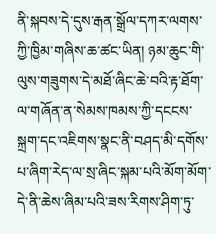ནི་སྐབས་དེ་དུས་རྒན་སྒྲོལ་དཀར་ལགས་ཀྱི་ཁྱིམ་གཞིས་ཆ་ཚང་ཡིན། ཉམ་ཆུང་གི་ལུས་གཟུགས་དེ་མཐོ་ཞིང་ཆེ་བའི་རྟ་ཐོག་ལ་གཞོན་ན་སེམས་ཁམས་ཀྱི་དངངས་སྐྲག་དང་འཇིགས་སྣང་ནི་བཤད་མི་དགོས་པ་ཞིག་རེད་ལ་སྲ་ཞིང་སྐམ་པའི་མོག་མོག་དེ་ནི་ཆེས་ཞིམ་པའི་ཟས་རིགས་ཤིག་ཏུ་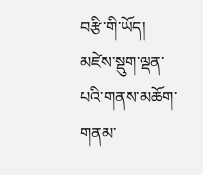བརྩི་གི་ཡོད། མཛེས་སྡུག་ལྡན་པའི་གནས་མཆོག་གནམ་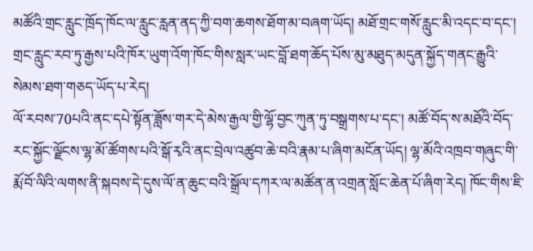མཚོའི་གྲང་རླུང་ཁྲོད་ཁོང་ལ་རླུང་རླན་ནད་ཀྱི་བག་ཆགས་ཐོག་མ་བཞག་ཡོད། མཐོ་གྲང་གསོ་རླུང་མི་འདང་བ་དང་། གྲང་རླུང་རབ་ཏུ་རྒྱས་པའི་ཁོར་ཡུག་འོག་ཁོང་གིས་སླར་ཡང་བློ་ཐག་ཆོད་པོས་མུ་མཐུད་མདུན་སྐྱོད་གནང་རྒྱུའི་སེམས་ཐག་གཅད་ཡོད་པ་རེད།
ལོ་རབས་70པའི་ནང་དཔེ་སྟོན་ཟློས་གར་དེ་མེས་རྒྱལ་གྱི་ལྷོ་བྱང་ཀུན་ཏུ་བསྒྲགས་པ་དང་། མཚོ་བོད་ས་མཐོའི་བོད་རང་སྐྱོང་ལྗོངས་ལྷ་མོ་ཚོགས་པའི་སྒོ་རྭའི་ནང་བྲེལ་འཚུབ་ཆེ་བའི་རྣམ་པ་ཞིག་མངོན་ཡོད། ལྷ་མོའི་འཁྲབ་གཞུང་གི་རྨོ་བོ་ལིའི་ལགས་ནི་སྐབས་དེ་དུས་ལོ་ན་ཆུང་བའི་སྒྲོལ་དཀར་ལ་མཚོན་ན་འགྲན་སློང་ཆེན་པོ་ཞིག་རེད། ཁོང་གིས་ཇི་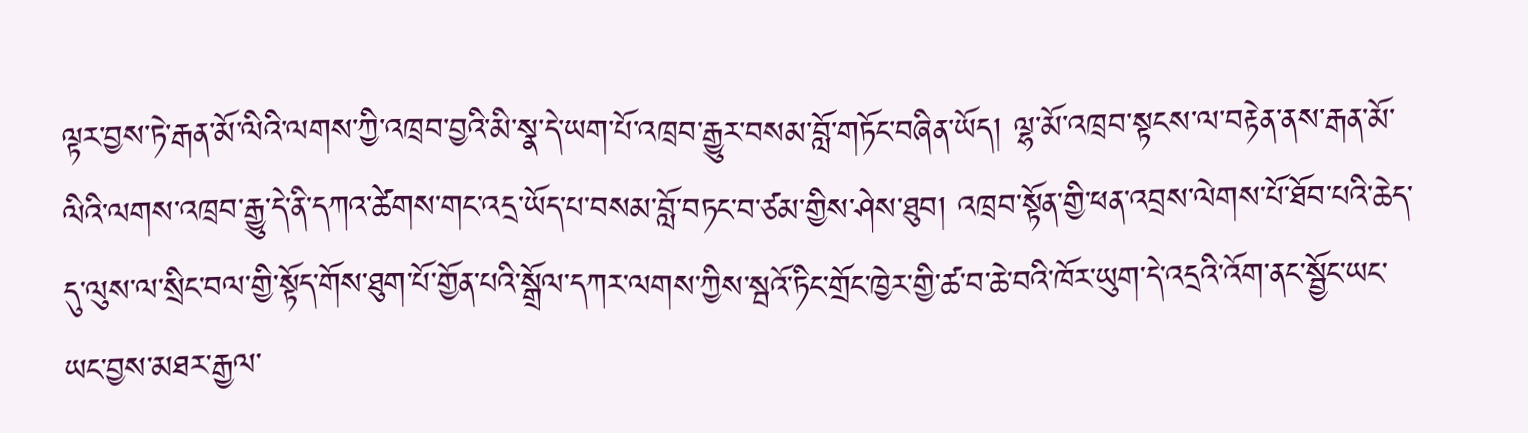ལྟར་བྱས་ཏེ་རྒན་མོ་ལིའི་ལགས་ཀྱི་འཁྲབ་བྱའི་མི་སྣ་དེ་ཡག་པོ་འཁྲབ་རྒྱུར་བསམ་བློ་གཏོང་བཞིན་ཡོད། ལྷ་མོ་འཁྲབ་སྟངས་ལ་བརྟེན་ནས་རྒན་མོ་ལིའི་ལགས་འཁྲབ་རྒྱུ་དེ་ནི་དཀའ་ཚེགས་གང་འདྲ་ཡོད་པ་བསམ་བློ་བཏང་བ་ཙམ་གྱིས་ཤེས་ཐུབ། འཁྲབ་སྟོན་གྱི་ཕན་འབྲས་ལེགས་པོ་ཐོབ་པའི་ཆེད་དུ་ལུས་ལ་སྲིང་བལ་གྱི་སྟོད་གོས་ཐུག་པོ་གྱོན་པའི་སྒྲོལ་དཀར་ལགས་ཀྱིས་སྦའོ་ཏིང་གྲོང་ཁྱེར་གྱི་ཚ་བ་ཆེ་བའི་ཁོར་ཡུག་དེ་འདྲའི་འོག་ནང་སྦྱོང་ཡང་ཡང་བྱས་མཐར་རྒྱལ་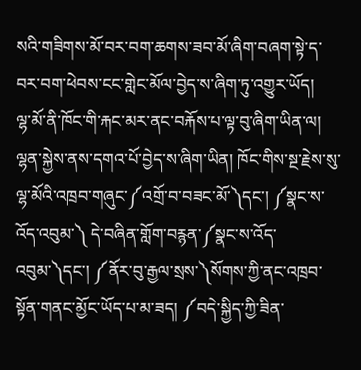སའི་གཟིགས་མོ་བར་བག་ཆགས་ཟབ་མོ་ཞིག་བཞག་སྟེ་ད་བར་བག་ཕེབས་ངང་གླེང་མོལ་བྱེད་ས་ཞིག་ཏུ་འགྱུར་ཡོད།
ལྷ་མོ་ནི་ཁོང་གི་རྐང་མར་ནང་བརྐོས་པ་ལྟ་བུ་ཞིག་ཡིན་ལ། ལྷན་སྐྱེས་ནས་དགའ་པོ་བྱེད་ས་ཞིག་ཡིན། ཁོང་གིས་སྔ་རྗེས་སུ་ལྷ་མོའི་འཁྲབ་གཞུང་༼འགྲོ་བ་བཟང་མོ་༽དང་། ༼སྣང་ས་འོད་འབུམ་༽ དེ་བཞིན་གློག་བརྙན་༼སྣང་ས་འོད་འབུམ་༽དང་། ༼ནོར་བུ་རྒྱལ་སྲས་༽སོགས་ཀྱི་ནང་འཁྲབ་སྟོན་གནང་མྱོང་ཡོད་པ་མ་ཟད། ༼བདེ་སྐྱིད་ཀྱི་ཟིན་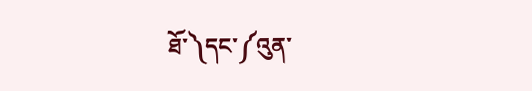ཐོ་༽དང་༼འུན་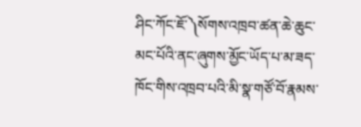ཤིང་ཀོང་ཇོ་༽སོགས་འཁྲབ་ཚན་ཆེ་ཆུང་མང་པོའི་ནང་ཞུགས་མྱོང་ཡོད་པ་མ་ཟད་ཁོང་གིས་འཁྲབ་པའི་མི་སྣ་གཙོ་བོ་རྣམས་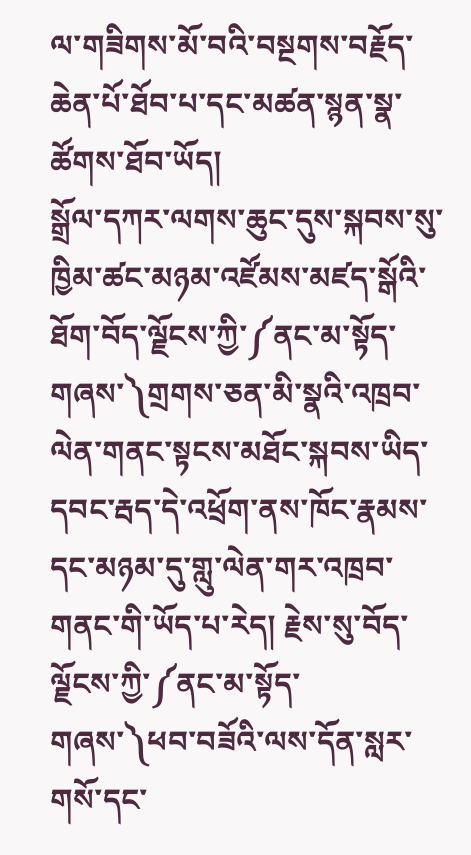ལ་གཟིགས་མོ་བའི་བསྔགས་བརྗོད་ཆེན་པོ་ཐོབ་པ་དང་མཚན་སྙན་སྣ་ཚོགས་ཐོབ་ཡོད།
སྒྲོལ་དཀར་ལགས་ཆུང་དུས་སྐབས་སུ་ཁྱིམ་ཚང་མཉམ་འཛོམས་མཛད་སྒོའི་ཐོག་བོད་ལྗོངས་ཀྱི་༼ནང་མ་སྟོད་གཞས་༽གྲགས་ཅན་མི་སྣའི་འཁྲབ་ལེན་གནང་སྟངས་མཐོང་སྐབས་ཡིད་དབང་རྦད་དེ་འཕྲོག་ནས་ཁོང་རྣམས་དང་མཉམ་དུ་གླུ་ལེན་གར་འཁྲབ་གནང་གི་ཡོད་པ་རེད། རྗེས་སུ་བོད་ལྗོངས་ཀྱི་༼ནང་མ་སྟོད་གཞས་༽ཕབ་བཟོའི་ལས་དོན་སླར་གསོ་དང་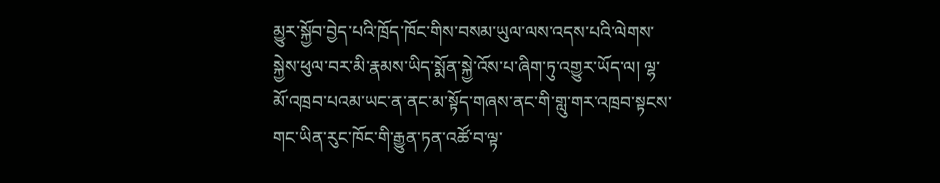མྱུར་སྐྱོབ་བྱེད་པའི་ཁྲོད་ཁོང་གིས་བསམ་ཡུལ་ལས་འདས་པའི་ལེགས་སྐྱེས་ཕུལ་བར་མི་རྣམས་ཡིད་སྨོན་སྐྱེ་འོས་པ་ཞིག་ཏུ་འགྱུར་ཡོད་ལ། ལྷ་མོ་འཁྲབ་པའམ་ཡང་ན་ནང་མ་སྟོད་གཞས་ནང་གི་གླུ་གར་འཁྲབ་སྟངས་གང་ཡིན་རུང་ཁོང་གི་རྒྱུན་ཏན་འཚོ་བ་ལྟ་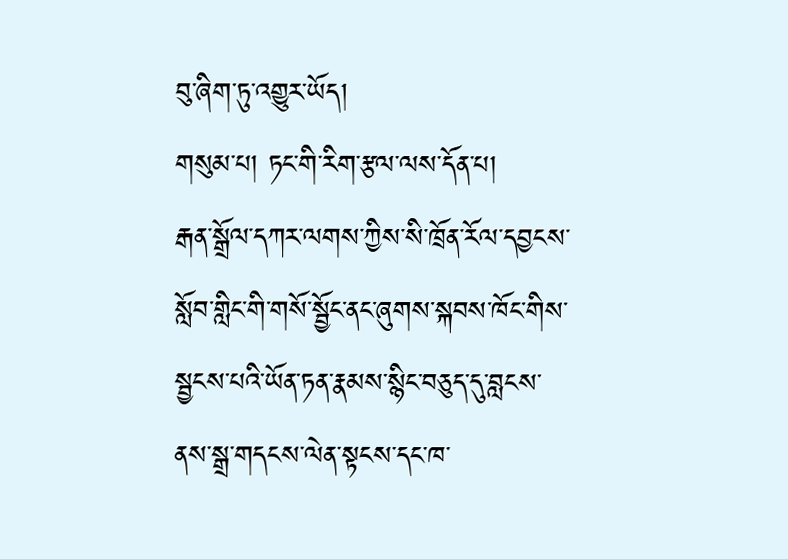བུ་ཞིག་ཏུ་འགྱུར་ཡོད།
གསུམ་པ། ཏང་གི་རིག་རྩལ་ལས་དོན་པ།
རྒན་སྒྲོལ་དཀར་ལགས་ཀྱིས་སི་ཁྲོན་རོལ་དབྱངས་སློབ་གླིང་གི་གསོ་སྦྱོང་ནང་ཞུགས་སྐབས་ཁོང་གིས་སྦྱངས་པའི་ཡོན་ཏན་རྣམས་སྙིང་བཅུད་དུ་བླངས་ནས་སྒྲ་གདངས་ལེན་སྟངས་དང་ཁ་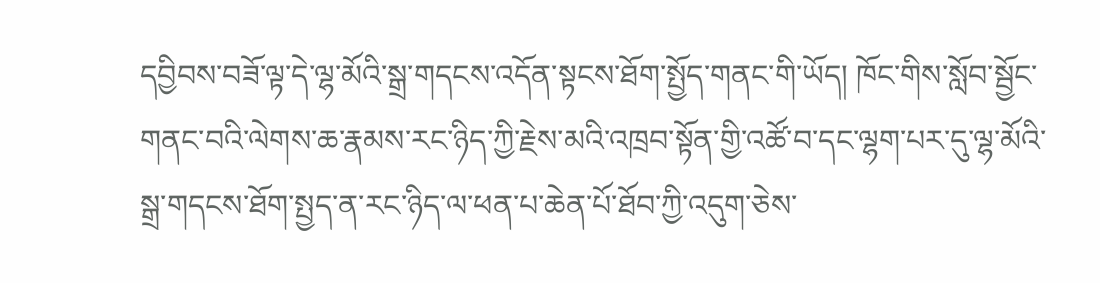དབྱིབས་བཟོ་ལྟ་དེ་ལྷ་མོའི་སྒྲ་གདངས་འདོན་སྟངས་ཐོག་སྤྱོད་གནང་གི་ཡོད། ཁོང་གིས་སློབ་སྦྱོང་གནང་བའི་ལེགས་ཆ་རྣམས་རང་ཉིད་ཀྱི་རྗེས་མའི་འཁྲབ་སྟོན་གྱི་འཚོ་བ་དང་ལྷག་པར་དུ་ལྷ་མོའི་སྒྲ་གདངས་ཐོག་སྤྱད་ན་རང་ཉིད་ལ་ཕན་པ་ཆེན་པོ་ཐོབ་ཀྱི་འདུག་ཅེས་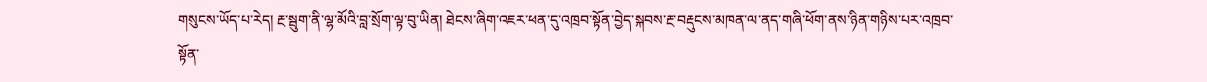གསུངས་ཡོད་པ་རེད། རྔ་སྦུག་ནི་ལྷ་མོའི་བླ་སྲོག་ལྟ་བུ་ཡིན། ཐེངས་ཞིག་འཇར་ཕན་དུ་འཁྲབ་སྟོན་བྱེད་སྐབས་རྔ་བརྡུངས་མཁན་ལ་ནད་གཞི་ཕོག་ནས་ཉིན་གཉིས་པར་འཁྲབ་སྟོན་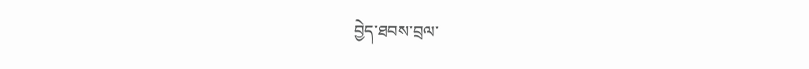བྱེད་ཐབས་བྲལ་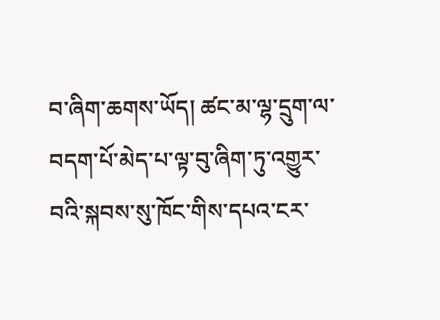བ་ཞིག་ཆགས་ཡོད། ཚང་མ་ལྷ་དྲུག་ལ་བདག་པོ་མེད་པ་ལྟ་བུ་ཞིག་ཏུ་འགྱུར་བའི་སྐབས་སུ་ཁོང་གིས་དཔའ་ངར་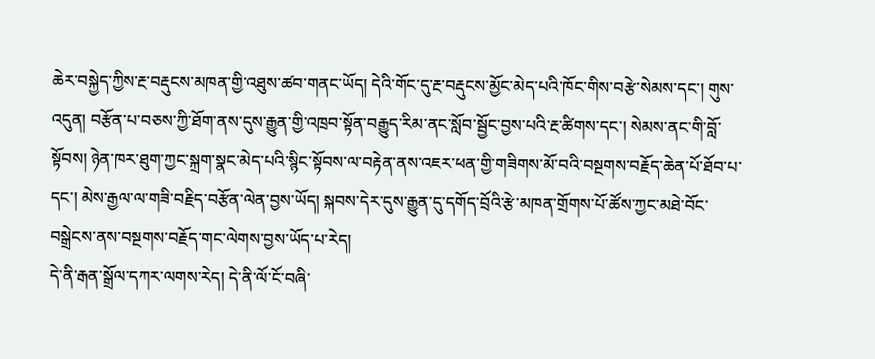ཆེར་བསྐྱེད་ཀྱིས་རྔ་བརྡུངས་མཁན་གྱི་འཐུས་ཚབ་གནང་ཡོད། དེའི་གོང་དུ་རྔ་བརྡུངས་མྱོང་མེད་པའི་ཁོང་གིས་བརྩེ་སེམས་དང་། གུས་འདུན། བརྩོན་པ་བཅས་ཀྱི་ཐོག་ནས་དུས་རྒྱུན་གྱི་འཁྲབ་སྟོན་བརྒྱུད་རིམ་ནང་སློབ་སྦྱོང་བྱས་པའི་རྔ་ཚིགས་དང་། སེམས་ནང་གི་བློ་སྟོབས། ཉེན་ཁར་ཐུག་ཀྱང་སྐྲག་སྣང་མེད་པའི་སྙིང་སྟོབས་ལ་བརྟེན་ནས་འཇར་ཕན་གྱི་གཟིགས་མོ་བའི་བསྔགས་བརྗོད་ཆེན་པོ་ཐོབ་པ་དང་། མེས་རྒྱལ་ལ་གཟི་བརྗིད་བརྩོན་ལེན་བྱས་ཡོད། སྐབས་དེར་དུས་རྒྱུན་དུ་དགོད་བྲོའི་རྩེ་མཁན་གྲོགས་པོ་ཚོས་ཀྱང་མཐེ་བོང་བསྒྲེངས་ནས་བསྔགས་བརྗོད་གང་ལེགས་བྱས་ཡོད་པ་རེད།
དེ་ནི་རྒན་སྒྲོལ་དཀར་ལགས་རེད། དེ་ནི་ལོ་ངོ་བཞི་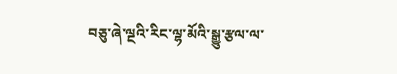བཅུ་ཞེ་ལྔའི་རིང་ལྷ་མོའི་སྒྱུ་རྩལ་ལ་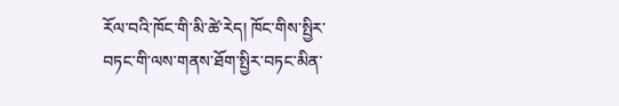རོལ་བའི་ཁོང་གི་མི་ཚེ་རེད། ཁོང་གིས་སྤྱིར་བཏང་གི་ལས་གནས་ཐོག་སྤྱིར་བཏང་མིན་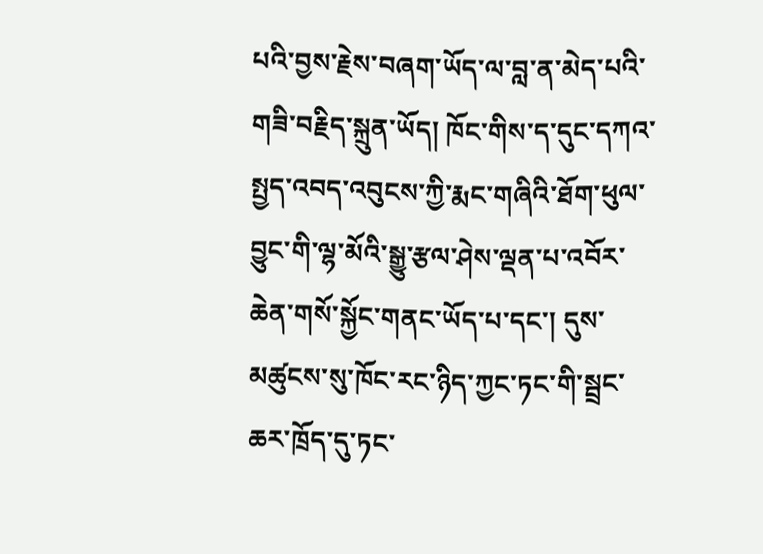པའི་བྱས་རྗེས་བཞག་ཡོད་ལ་བླ་ན་མེད་པའི་གཟི་བརྗིད་སྐྲུན་ཡོད། ཁོང་གིས་ད་དུང་དཀའ་སྤྱད་འབད་འབུངས་ཀྱི་རྨང་གཞིའི་ཐོག་ཕུལ་བྱུང་གི་ལྷ་མོའི་སྒྱུ་རྩལ་ཤེས་ལྡན་པ་འབོར་ཆེན་གསོ་སྐྱོང་གནང་ཡོད་པ་དང་། དུས་མཚུངས་སུ་ཁོང་རང་ཉིད་ཀྱང་ཏང་གི་སྦྲང་ཆར་ཁྲོད་དུ་ཏང་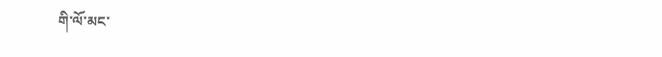གི་ལོ་མང་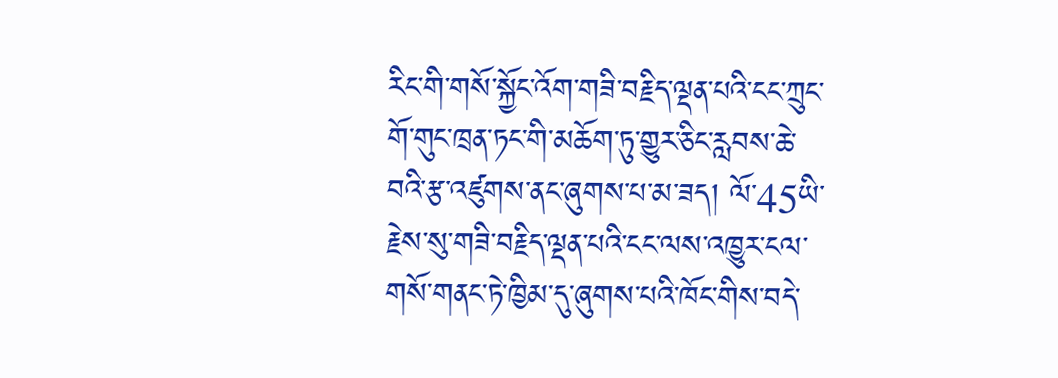རིང་གི་གསོ་སྐྱོང་འོག་གཟི་བརྗིད་ལྡན་པའི་ངང་ཀྲུང་གོ་གུང་ཁྲན་ཏང་གི་མཆོག་ཏུ་གྱུར་ཅིང་རླབས་ཆེ་བའི་རྩ་འཛུགས་ནང་ཞུགས་པ་མ་ཟད། ལོ་45ཡི་རྗེས་སུ་གཟི་བརྗིད་ལྡན་པའི་ངང་ལས་འཁྱུར་ངལ་གསོ་གནང་ཏེ་ཁྱིམ་དུ་ཞུགས་པའི་ཁོང་གིས་བདེ་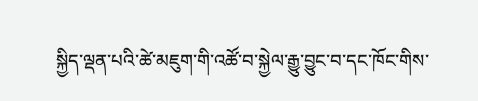སྐྱིད་ལྡན་པའི་ཚེ་མཇུག་གི་འཚོ་བ་སྐྱེལ་རྒྱུ་བྱུང་བ་དང་ཁོང་གིས་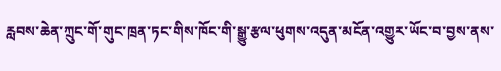རླབས་ཆེན་ཀྲུང་གོ་གུང་ཁྲན་ཏང་གིས་ཁོང་གི་སྒྱུ་རྩལ་ཕུགས་འདུན་མངོན་འགྱུར་ཡོང་བ་བྱས་ནས་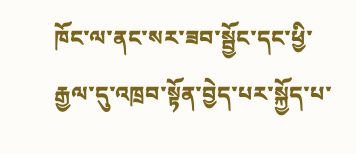ཁོང་ལ་ནང་སར་ཟབ་སྦྱོང་དང་ཕྱི་རྒྱལ་དུ་འཁྲབ་སྟོན་བྱེད་པར་སྐྱོད་པ་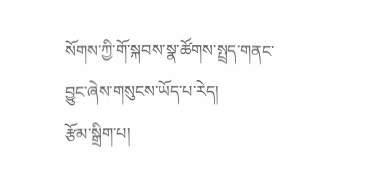སོགས་ཀྱི་གོ་སྐབས་སྣ་ཚོགས་སྤྲད་གནང་བྱུང་ཞེས་གསུངས་ཡོད་པ་རེད།
རྩོམ་སྒྲིག་པ།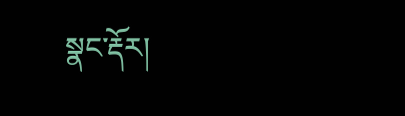སྣང་རྡོར།